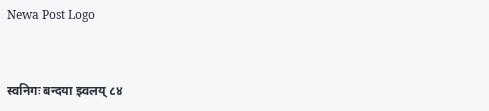Newa Post Logo


स्वनिगः बन्दया झ्वलय् ८४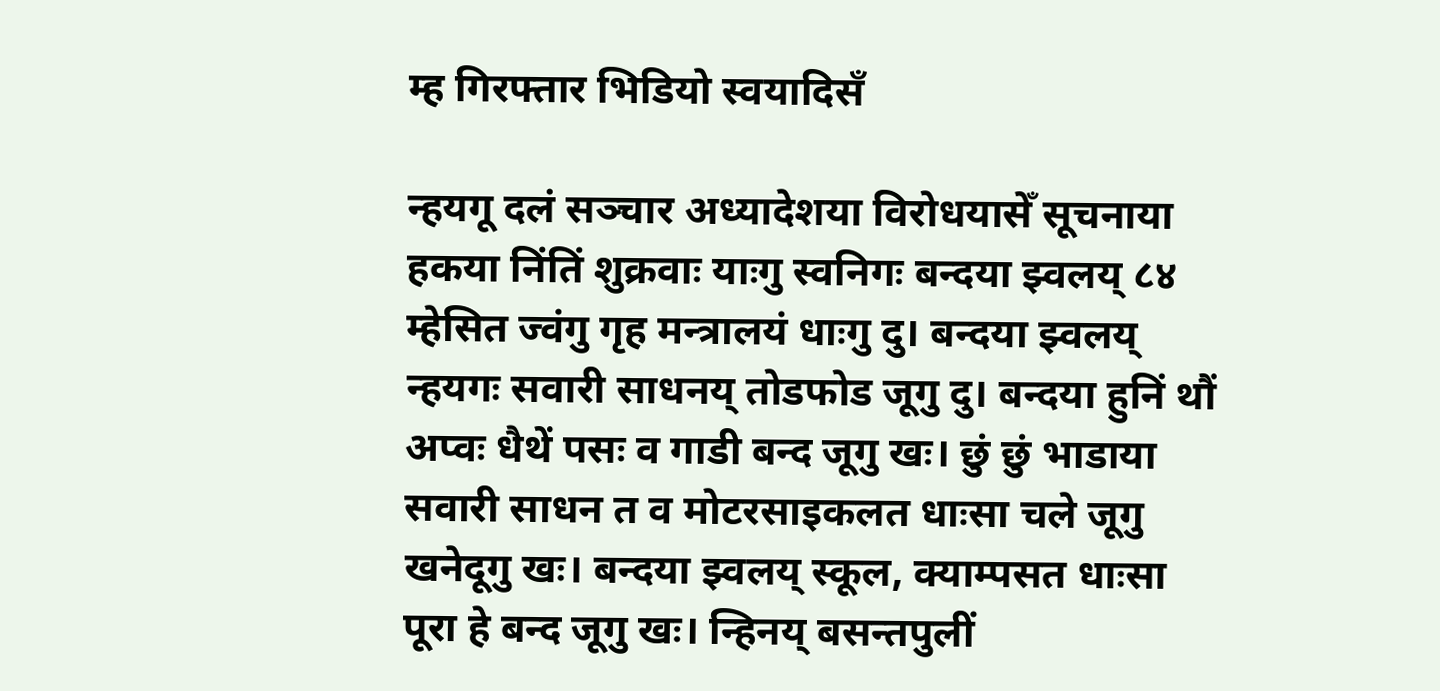म्ह गिरफ्तार भिडियो स्वयादिसँ

न्हयगू दलं सञ्चार अध्यादेशया विरोधयासेँ सूचनाया हकया निंतिं शुक्रवाः याःगु स्वनिगः बन्दया झ्वलय् ८४ म्हेसित ज्वंगु गृह मन्त्रालयं धाःगु दु। बन्दया झ्वलय् न्हयगः सवारी साधनय् तोडफोड जूगु दु। बन्दया हुनिं थौं अप्वः धैथें पसः व गाडी बन्द जूगु खः। छुं छुं भाडाया सवारी साधन त व मोटरसाइकलत धाःसा चले जूगु खनेदूगु खः। बन्दया झ्वलय् स्कूल, क्याम्पसत धाःसा पूरा हे बन्द जूगु खः। न्हिनय् बसन्तपुलीं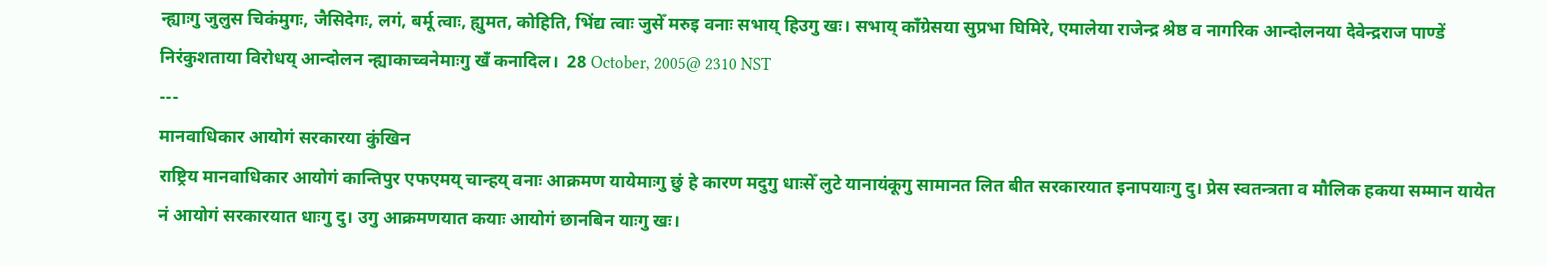न्ह्याःगु जुलुस चिकंमुगः, जैसिदेगः, लगं, बर्मू त्वाः, ह्युमत, कोहिति, भिंद्य त्वाः जुसेँ मरुइ वनाः सभाय् हिउगु खः। सभाय् काँग्रेसया सुप्रभा घिमिरे, एमालेया राजेन्द्र श्रेष्ठ व नागरिक आन्दोलनया देवेन्द्रराज पाण्डें निरंकुशताया विरोधय् आन्दोलन न्ह्याकाच्वनेमाःगु खँ कनादिल।  28 October, 2005@ 2310 NST
---
मानवाधिकार आयोगं सरकारया कुंखिन
राष्ट्रिय मानवाधिकार आयोगं कान्तिपुर एफएमय् चान्हय् वनाः आक्रमण यायेमाःगु छुं हे कारण मदुगु धाःसेँ लुटे यानायंकूगु सामानत लित बीत सरकारयात इनापयाःगु दु। प्रेस स्वतन्त्रता व मौलिक हकया सम्मान यायेत नं आयोगं सरकारयात धाःगु दु। उगु आक्रमणयात कयाः आयोगं छानबिन याःगु खः।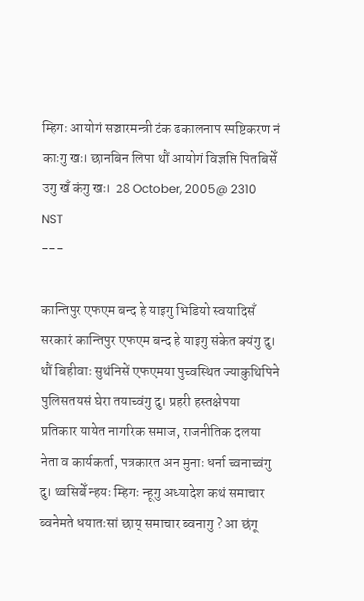म्हिगः आयोगं सञ्चारमन्त्री टंक ढकालनाप स्पष्टिकरण नं काःगु खः। छानबिन लिपा थौं आयोगं विज्ञप्ति पितबिसेँ उगु खँ कंगु खः।  28 October, 2005@ 2310 NST
---

कान्तिपुर एफएम बन्द हे याइगु भिडियो स्वयादिसँ
सरकारं कान्तिपुर एफएम बन्द हे याइगु संकेत क्यंगु दु। थौं बिहीवाः सुथंनिसें एफएमया पुच्वस्थित ज्याकुथिपिने पुलिसतयसं घेरा तयाच्वंगु दु। प्रहरी हस्तक्षेपया प्रतिकार यायेत नागरिक समाज, राजनीतिक दलया नेता व कार्यकर्ता, पत्रकारत अन मुनाः धर्ना च्वनाच्वंगु दु। थ्वसिबेँ न्हयः म्हिगः न्हूगु अध्यादेश कथं समाचार ब्वनेमते धयातःसां छाय् समाचार ब्वनागु ? आ छंगू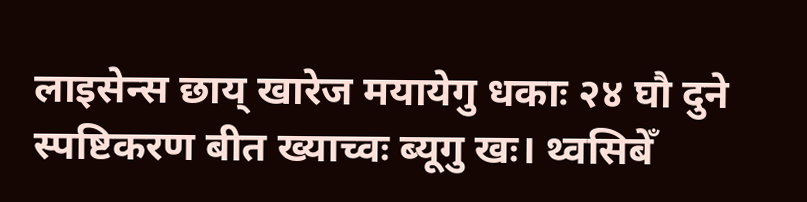लाइसेन्स छाय् खारेज मयायेगु धकाः २४ घौ दुने स्पष्टिकरण बीत ख्याच्वः ब्यूगु खः। थ्वसिबेँ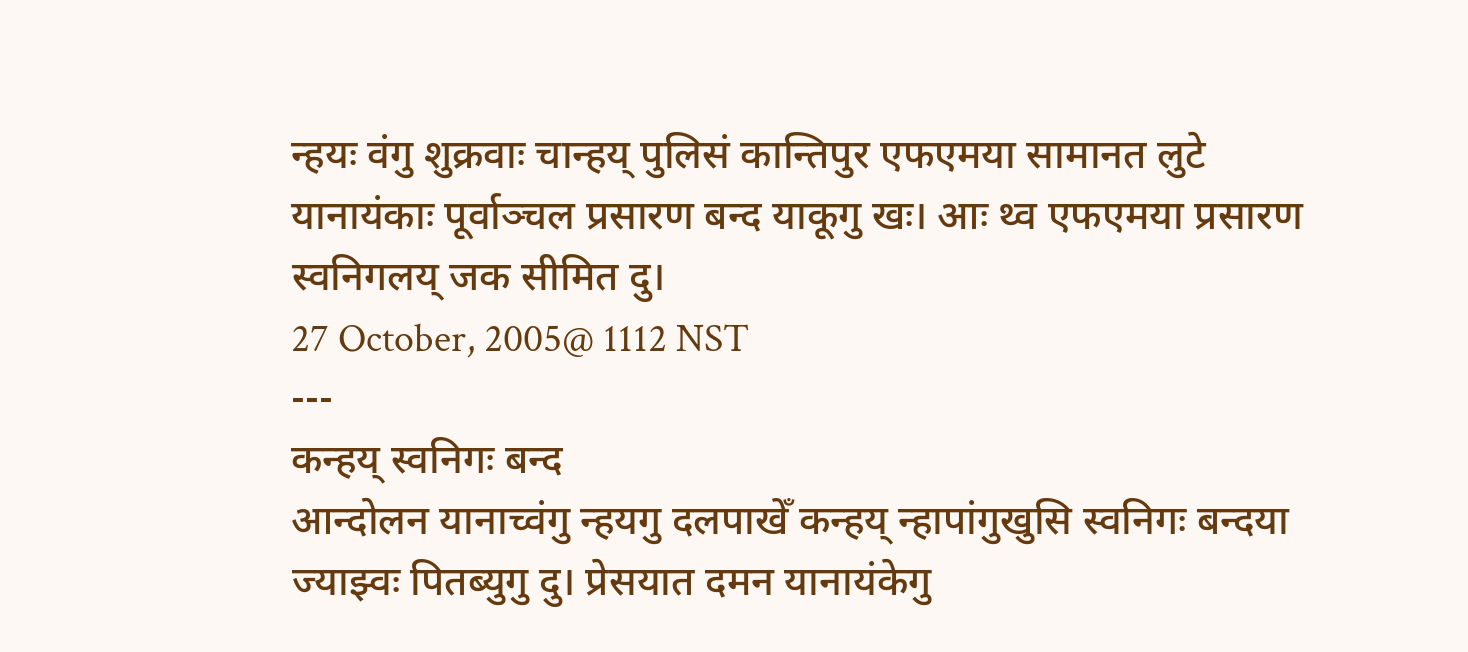न्हयः वंगु शुक्रवाः चान्हय् पुलिसं कान्तिपुर एफएमया सामानत लुटे यानायंकाः पूर्वाञ्चल प्रसारण बन्द याकूगु खः। आः थ्व एफएमया प्रसारण स्वनिगलय् जक सीमित दु।
27 October, 2005@ 1112 NST
---
कन्हय् स्वनिगः बन्द
आन्दोलन यानाच्वंगु न्हयगु दलपाखेँ कन्हय् न्हापांगुखुसि स्वनिगः बन्दया ज्याझ्वः पितब्युगु दु। प्रेसयात दमन यानायंकेगु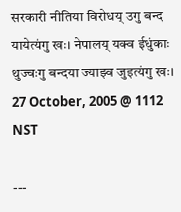सरकारी नीतिया विरोधय् उगु बन्द यायेत्यं‍गु खः। नेपालय् यक्व ईधुंकाः थुज्वःगु बन्दया ज्याझ्व जुइत्यंगु खः।
27 October, 2005 @ 1112 NST

---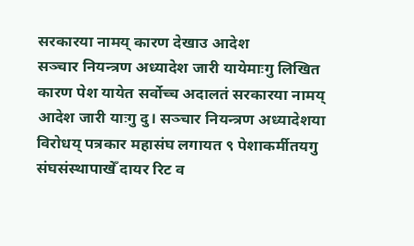सरकारया नामय् कारण देखाउ आदेश
सञ्चार नियन्त्रण अध्यादेश जारी यायेमाःगु लिखित कारण पेश यायेत सर्वोच्च अदालतं सरकारया नामय् आदेश जारी याःगु दु। सञ्चार नियन्त्रण अध्यादेशया विरोधय् पत्रकार महासंघ लगायत ९ पेशाकर्मीतयगु संघसंस्थापाखेँ दायर रिट व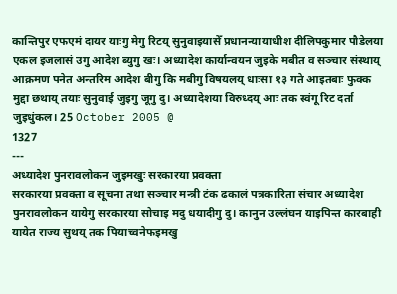कान्तिपुर एफएमं दायर याःगु मेगु रिटय् सुनुवाइयासेँ प्रधानन्यायाधीश दीलिपकुमार पौडेलया एकल इजलासं उगु आदेश ब्युगु खः। अध्यादेश कार्यान्वयन जुइके मबीत व सञ्चार संस्थाय् आक्रमण पनेत अन्तरिम आदेश बीगु कि मबीगु विषयलय् धाःसा १३ गते आइतबाः फुक्क मुद्दा छथाय् तयाः सुनुवाई जुइगु जूगु दु। अध्यादेशया विरुध्दय् आः तक स्वंगू रिट दर्ता जुइधुंकल। 25 October 2005 @
1327
---
अध्यादेश पुनरावलोकन जुइमखुः सरकारया प्रवक्ता
सरकारया प्रवक्ता व सूचना तथा सञ्चार मन्त्री टंक ढकालं पत्रकारिता संचार अध्यादेश पुनरावलोकन यायेगु सरकारया सोचाइ मदु धयादीगु दु। कानुन उल्लंघन याइपिन्त कारबाही यायेत राज्य सुथय् तक पियाच्वनेफइमखु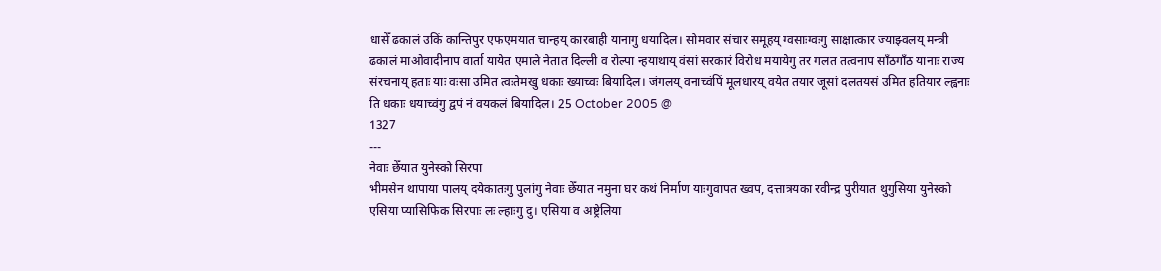धासेँ ढकालं उकिं कान्तिपुर एफएमयात चान्हय् कारबाही यानागु धयादिल। सोमवार संचार समूहय् ग्वसाःग्वःगु साक्षात्कार ज्याझ्वलय् मन्त्री ढकालं माओवादीनाप वार्ता यायेत एमाले नेतात दिल्ली व रोल्पा न्हयाथाय् वंसां सरकारं विरोध मयायेगु तर गलत तत्वनाप साँठगाँठ यानाः राज्य संरचनाय् हताः याः वःसा उमित त्वःतेमखु धकाः ख्याच्वः बियादिल। जंगलय् वनाच्वंपिं मूलधारय् वयेत तयार जूसां दलतयसं उमित हतियार ल्ह्वनाः ति धकाः धयाच्वं‍गु द्वपं नं वयकलं बियादिल। 25 October 2005 @
1327
---
नेवाः छेँयात युनेस्को सिरपा
भीमसेन थापाया पालय् दयेकातःगु पुलांगु नेवाः छेँयात नमुना घर कथं निर्माण याःगुवापत ख्वप, दत्तात्रयका रवीन्द्र पुरीयात थुगुसिया युनेस्को एसिया प्यासिफिक सिरपाः लः ल्हाःगु दु। एसिया व अष्ट्रेलिया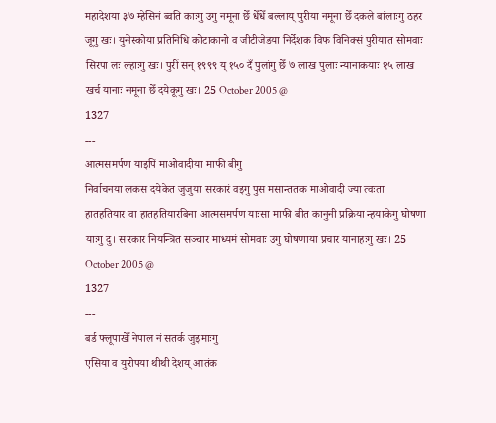महादेशया ३७ म्हेसिनं ब्वति काःगु उगु नमूना छेँ धेँधेँ बल्लाय् पुरीया नमूना छेँ दकले बांलाःगु ठहर जूगु खः। युनेस्कोया प्रतिनिधि कोटाकानो व जीटीजेडया निर्देशक विफ विनिक्सं पुरीयात सोमवाः सिरपा लः ल्हाःगु खः। पुरीं सन् १९९९ य् १५० दँ पुलांगु छेँ ७ लाख पुलाः न्यानाकयाः १५ लाख खर्च यानाः नमूना छेँ दयेकूगु खः। 25 October 2005 @
1327
---
आत्मसमर्पण याइपिं माअ‍ोवादीया माफी बीगु
निर्वाचनया लकस दयेकेत जुजुया सरकारं वइगु पुस मसान्ततक माअ‍ोवादी ज्या त्वःता हातहतियार वा हातहतियारबिना आत्मसमर्पण याःसा माफी बीत कानुनी प्रक्रिया न्हयाकेगु घोषणा याःगु दु। सरकार नियन्त्रित सञ्चार माध्यमं सोमवाः उगु घोषणाया प्रचार यानाहःगु खः। 25 October 2005 @
1327
---
बर्ड फ्लूपाखेँ नेपाल नं सतर्क जुइमाःगु
एसिया व युरोपया थीथी देशय् आतंक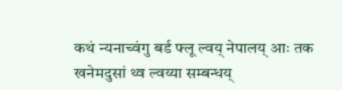कथं न्यनाच्वंगु बर्ड फ्लू ल्वय् नेपालय् आः तक खनेमदुसां थ्व ल्वय्या सम्बन्धय्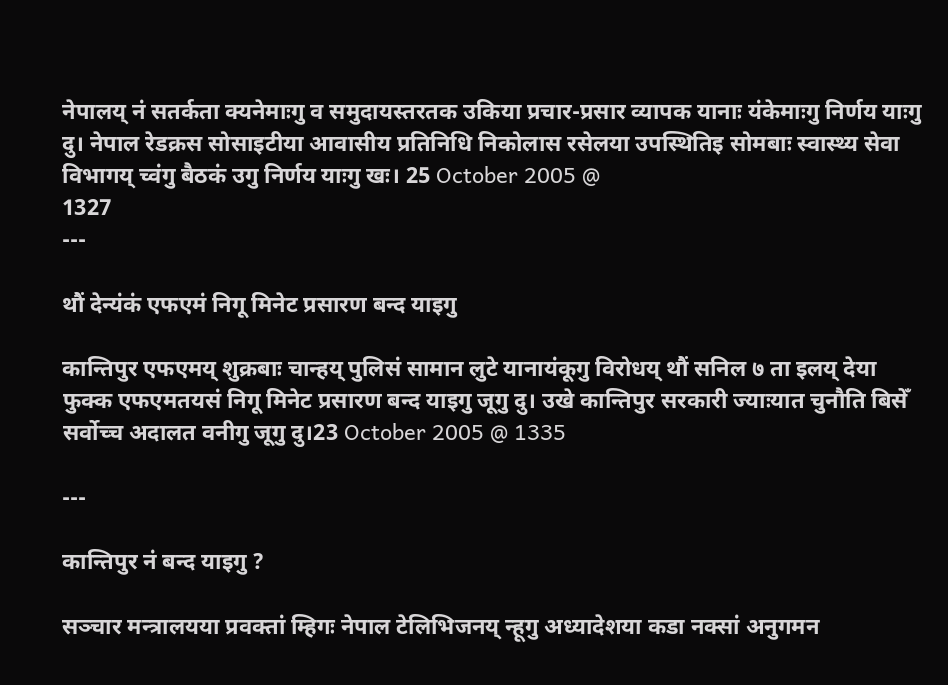नेपालय् नं सतर्कता क्यनेमाःगु व समुदायस्तरतक उकिया प्रचार-प्रसार व्यापक यानाः यंकेमाःगु निर्णय याःगु दु। नेपाल रेडक्रस सोसाइटीया आवासीय प्रतिनिधि निकोलास रसेलया उपस्थितिइ सोमबाः स्वास्थ्य सेवा विभागय् च्वंगु बैठकं उगु निर्णय याःगु खः। 25 October 2005 @
1327
---

थौं देन्यंकं एफएमं निगू मिनेट प्रसारण बन्द याइगु

कान्तिपुर एफएमय् शुक्रबाः चान्हय् पुलिसं सामान लुटे यानायंकूगु विरोधय् थौं सनिल ७ ता इलय् देया फुक्क एफएमतयसं निगू मिनेट प्रसारण बन्द याइगु जूगु दु। उखे कान्तिपुर सरकारी ज्याःयात चुनौति बिसेँ सर्वोच्च अदालत वनीगु जूगु दु।23 October 2005 @ 1335

---

कान्तिपुर नं बन्द याइगु ?

सञ्चार मन्त्रालयया प्रवक्तां म्हिगः नेपाल टेलिभिजनय् न्हूगु अध्यादेशया कडा नक्सां अनुगमन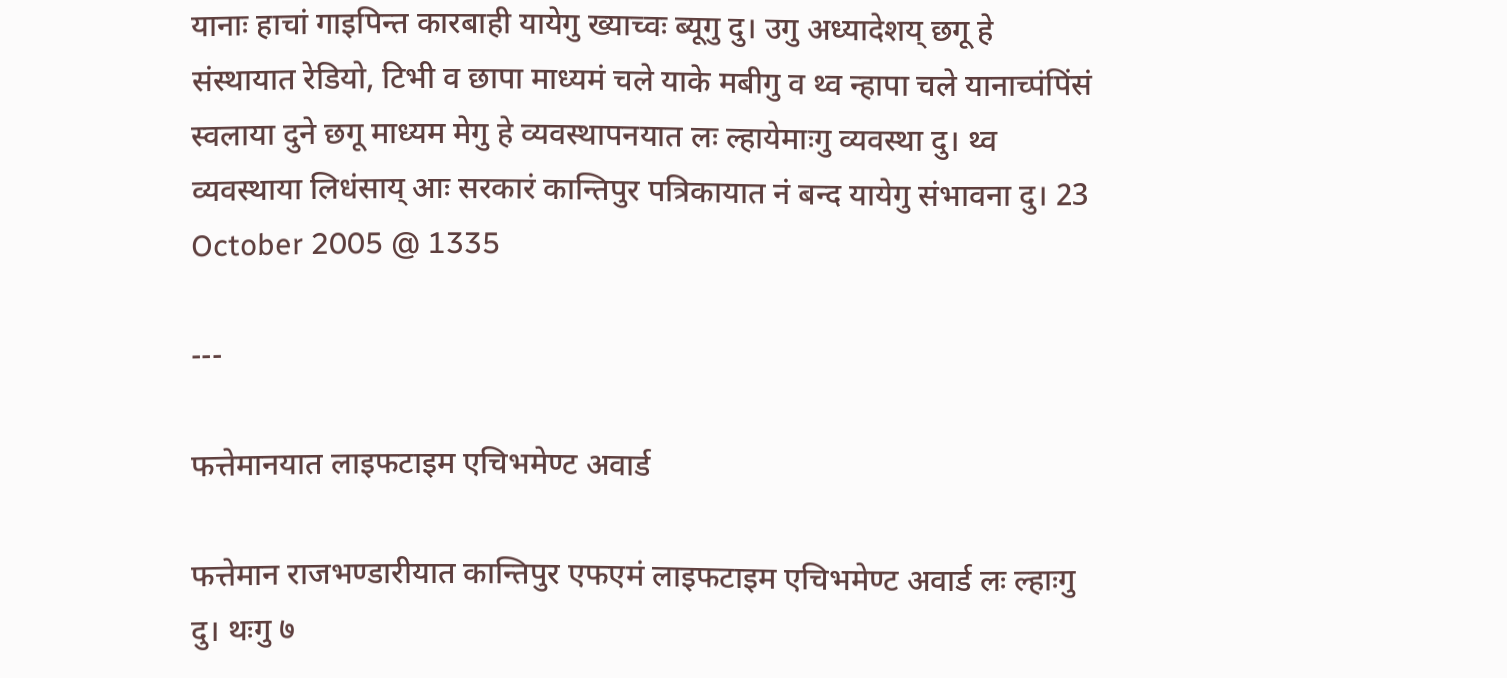यानाः हाचां गाइपिन्त कारबाही यायेगु ख्याच्वः ब्यूगु दु। उगु अध्यादेशय् छगू हे संस्थायात रेडियो, टिभी व छापा माध्यमं चले याके मबीगु व थ्व न्हापा चले यानाच्पंपिंसं स्वलाया दुने छगू माध्यम मेगु हे व्यवस्थापनयात लः ल्हायेमाःगु व्यवस्था दु। थ्व व्यवस्थाया लिधंसाय् आः सरकारं कान्तिपुर पत्रिकायात नं बन्द यायेगु संभावना दु। 23 October 2005 @ 1335

---

फत्तेमानयात लाइफटाइम एचिभमेण्ट अवार्ड

फत्तेमान राजभण्डारीयात कान्तिपुर एफएमं लाइफटाइम एचिभमेण्ट अवार्ड लः ल्हाःगु दु। थःगु ७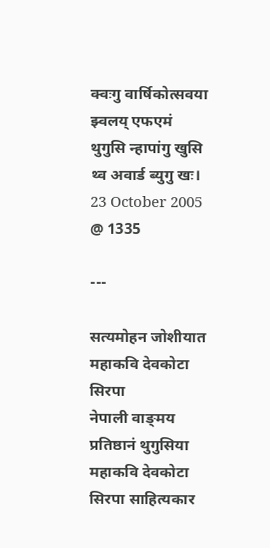क्वःगु वार्षिकोत्सवया झ्वलय् एफएमं थुगुसि न्हापांगु खुसि थ्व अवार्ड ब्युगु खः। 23 October 2005 @ 1335

---

सत्यमोहन जोशीयात महाकवि देवकोटा सिरपा
नेपाली वाङ्‍मय प्रतिष्ठानं थुगुसिया महाकवि देवकोटा सिरपा साहित्यकार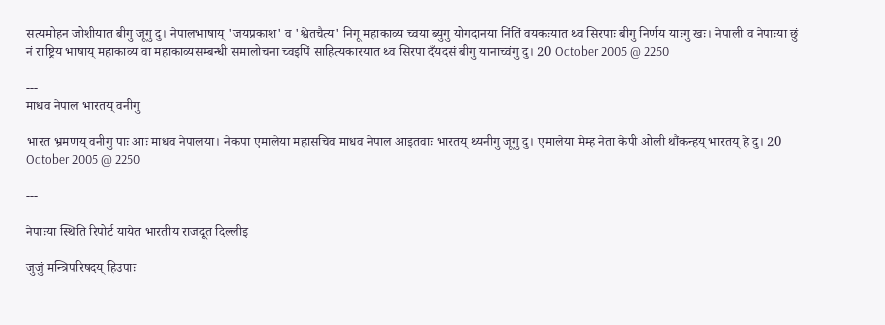सत्यमोहन जोशीयात बीगु जूगु दु। नेपालभाषाय् 'जयप्रकाश' व 'श्वेतचैत्य' निगू महाकाव्य च्वया ब्युगु योगदानया निंतिं वयकःयात थ्व सिरपाः बीगु निर्णय याःगु खः। नेपाली व नेपाःया छुं नं राष्ट्रिय भाषाय् महाकाव्य वा महाकाव्यसम्बन्धी समालोचना च्वइपिं साहित्यकारयात थ्व सिरपा दँयदसं बीगु यानाच्वंगु दु। 20 October 2005 @ 2250

---
माधव नेपाल भारतय् वनीगु

भारत भ्रमणय् वनीगु पाः आः माधव नेपालया। नेकपा एमालेया महासचिव माधव नेपाल आइतवाः भारतय् थ्यनीगु जूगु दु। एमालेया मेम्ह नेता केपी अ‍ोली थौंकन्हय् भारतय् हे दु। 20 October 2005 @ 2250

---

नेपाःया स्थिति रिपोर्ट यायेत भारतीय राजदूत दिल्लीइ

जुजुं मन्त्रिपरिषदय् हिउपाः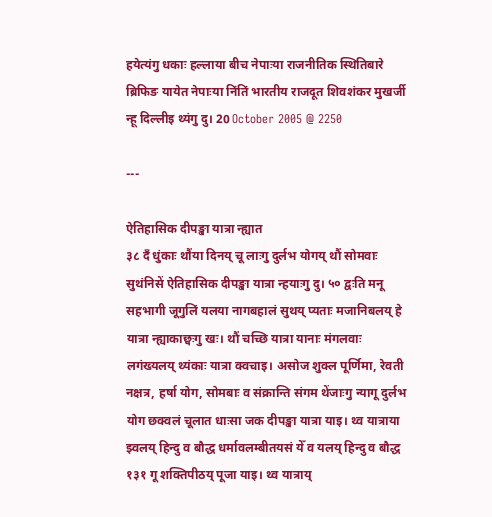हयेत्यंगु धकाः हल्लाया बीच नेपाःया राजनीतिक स्थितिबारे ब्रिफिङ यायेत नेपाःया निंतिं भारतीय राजदूत शिवशंकर मुखर्जी न्हू दिल्लीइ थ्यंगु दु। 20 October 2005 @ 2250

---

ऐतिहासिक दीपङ्खा यात्रा न्ह्यात
३८ दँ धुंकाः थौंया दिनय् चू लाःगु दुर्लभ योगय् थौं सोमवाः सुथंनिसें ऐतिहासिक दीपङ्खा यात्रा न्हयाःगु दु। ५० द्वःति मनू सहभागी जूगुलिं यलया नागबहालं सुथय् प्यताः मजानिबलय् हे यात्रा न्ह्याकाछ्वःगु खः। थौं चच्छि यात्रा यानाः मंगलवाः लगंख्यलय् थ्यंकाः यात्रा क्वचाइ। असोज शुक्ल पूर्णिमा, रेवती नक्षत्र, हर्षा योग, सोमबाः व संक्रान्ति संगम थेंजाःगु न्यागू दुर्लभ योग छक्वलं चूलात धाःसा जक दीपङ्खा यात्रा याइ। थ्व यात्राया झ्वलय् हिन्दु व बौद्ध धर्मावलम्बीतयसं येँ व यलय् हिन्दु व बौद्ध १३१ गू शक्तिपीठय् पूजा याइ। थ्व यात्राय्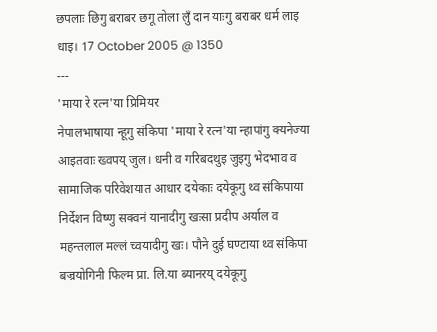छपलाः छिगु बराबर छगू तोला लुँ दान याःगु बराबर धर्म लाइ धाइ। 17 October 2005 @ 1350
---
'माया रे रत्न'या प्रिमियर
नेपालभाषाया न्हूगु संकिपा 'माया रे रत्न'या न्हापांगु क्यनेज्या आइतवाः ख्वपय् जुल। धनी व गरिबदथुइ जुइगु भेदभाव व सामाजिक परिवेशयात आधार दयेकाः दयेकूगु थ्व संकिपाया निर्देशन विष्णु सक्वनं यानादीगु खःसा प्रदीप अर्याल व महन्तलाल मल्लं च्वयादीगु खः। पौने दुई घण्टाया थ्व संकिपा बज्रयोगिनी फिल्म प्रा. लि.या ब्यानरय् दयेकूगु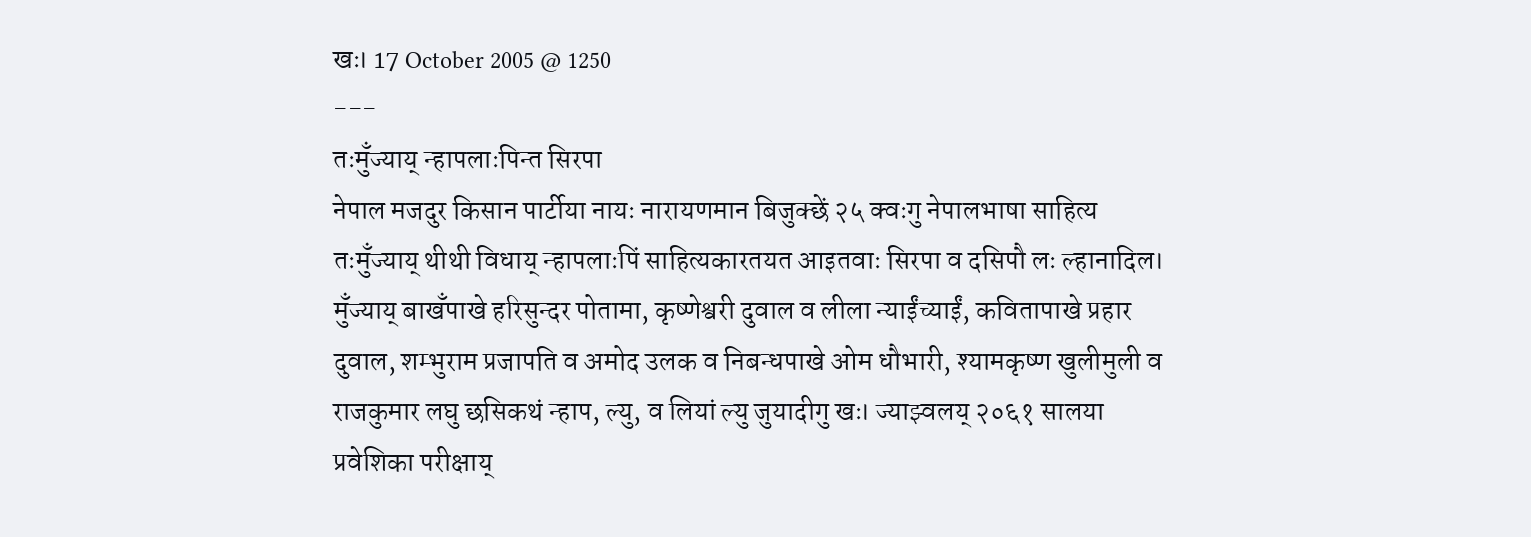खः। 17 October 2005 @ 1250
---
तःमुँज्याय् न्हापलाःपिन्त सिरपा
नेपाल मजदुर किसान पार्टीया नायः नारायणमान बिजुक्छें २५ क्वःगु नेपालभाषा साहित्य तःमुँज्याय् थीथी विधाय् न्हापलाःपिं साहित्यकारतयत आइतवाः सिरपा व दसिपौ लः ल्हानादिल। मुँज्याय् बाखँपाखे हरिसुन्दर पोतामा, कृष्णेश्वरी दुवाल व लीला न्याईंच्याईं, कवितापाखे प्रहार दुवाल, शम्भुराम प्रजापति व अमोद उलक व निबन्धपाखे ओम धौभारी, श्यामकृष्ण खुलीमुली व राजकुमार लघु छसिकथं न्हाप, ल्यु, व लियां ल्यु जुयादीगु खः। ज्याझ्वलय् २०६१ सालया प्रवेशिका परीक्षाय्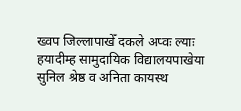ख्वप जिल्लापाखेँ दकले अप्वः ल्याः हयादीम्ह सामुदायिक विद्यालयपाखेया सुनिल श्रेष्ठ व अनिता कायस्थ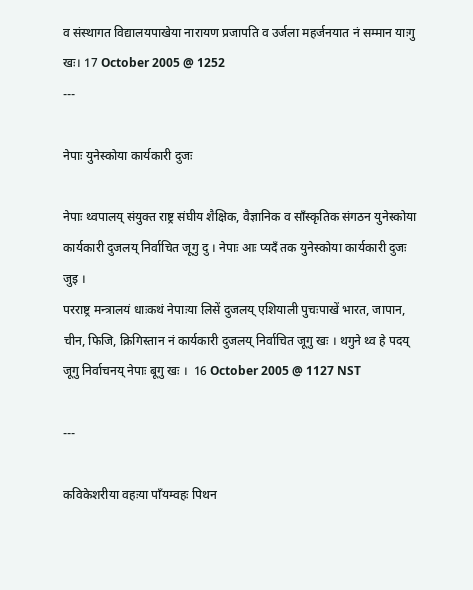व संस्थागत विद्यालयपाखेया नारायण प्रजापति व उर्जला महर्जनयात नं सम्मान याःगु खः। 17 October 2005 @ 1252
---

नेपाः युनेस्कोया कार्यकारी दुजः

नेपाः थ्वपालय् संयुक्त राष्ट्र संघीय शैक्षिक, वैज्ञानिक व साँस्कृतिक संगठन युनेस्कोया कार्यकारी दुजलय् निर्वाचित जूगु दु । नेपाः आः प्यदँ तक युनेस्कोया कार्यकारी दुजः जुइ ।
परराष्ट्र मन्त्रालयं धाःकथं नेपाःया लिसें दुजलय् एशियाली पुचःपाखें भारत, जापान, चीन, फिजि, क्रिगिस्तान नं कार्यकारी दुजलय् निर्वाचित जूगु खः । थगुने थ्व हे पदय् जूगु निर्वाचनय् नेपाः बूगु खः ।  16 October 2005 @ 1127 NST

---

कविकेशरीया वहःया पाँयम्वहः पिथन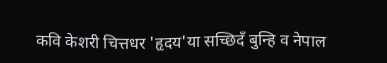कवि केशरी चित्तधर 'हृदय'या सच्छिदँ बुन्हि व नेपाल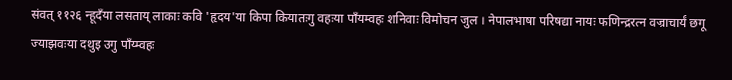संवत् ११२६ न्हूदँया लसताय् लाकाः कवि 'हृदय'या किपा कियातःगु वहःया पाँयम्वहः शनिवाः विमोचन जुल । नेपालभाषा परिषद्या नायः फणिन्द्ररत्न वज्राचार्यं छगू ज्याझवःया दथुइ उगु पाँय्म्वहः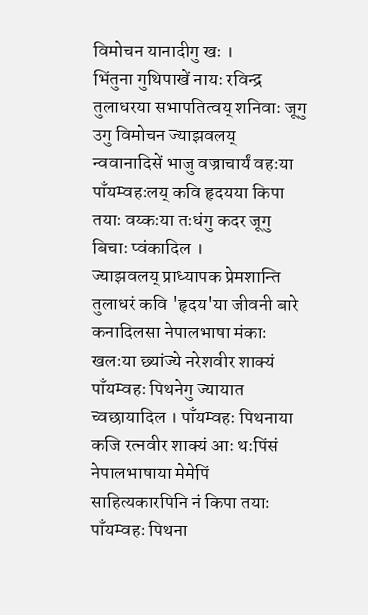विमोचन यानादीगु खः ।
भिंतुना गुथिपाखें नायः रविन्द्र तुलाधरया सभापतित्वय् शनिवाः जूगु उगु विमोचन ज्याझवलय् न्ववानादिसें भाजु वज्राचार्यं वहःया पाँयम्वहःलय् कवि हृदयया किपा तयाः वय्कःया तःधंगु कदर जूगु बिचाः प्वंकादिल ।
ज्याझवलय् प्राध्यापक प्रेमशान्ति तुलाधरं कवि 'हृदय'या जीवनी बारे कनादिलसा नेपालभाषा मंकाः खलःया छ्यांज्ये नरेशवीर शाक्यं पाँयम्वहः पिथनेगु ज्यायात च्वछायादिल । पाँयम्वहः पिथनाया कजि रत्नवीर शाक्यं आः थःपिंसं नेपालभाषाया मेमेपिं साहित्यकारपिनि नं किपा तयाः पाँयम्वहः पिथना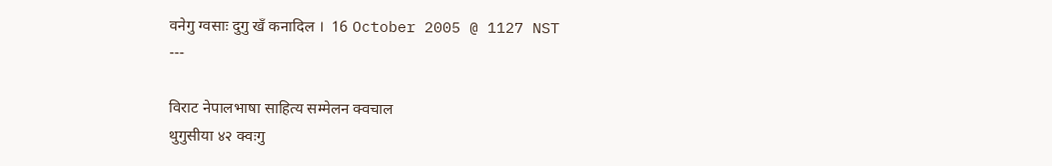वनेगु ग्वसाः दुगु खँ कनादिल ।  16 October 2005 @ 1127 NST
---

विराट नेपालभाषा साहित्य सम्मेलन क्वचाल
थुगुसीया ४२ क्वःगु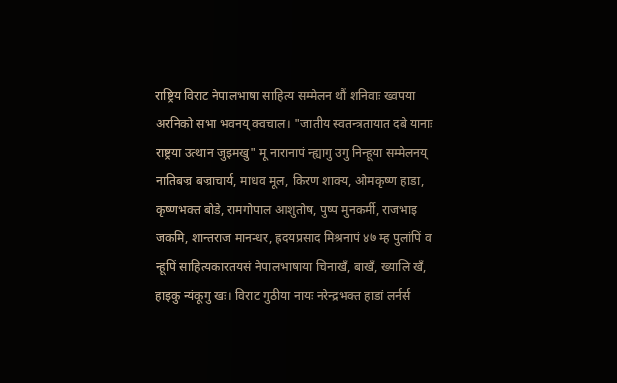राष्ट्रिय विराट नेपालभाषा साहित्य सम्मेलन थौं शनिवाः ख्वपया अरनिको सभा भवनय् क्वचाल। "जातीय स्वतन्त्रतायात दबे यानाः राष्ट्रया उत्थान जुइमखु" मू नारानापं न्ह्यागु उगु निन्हूया सम्मेलनय् नातिबज्र बज्राचार्य, माधव मूल, किरण शाक्य, अ‍ोमकृष्ण हाडा, कृष्णभक्त बोडे, रामगोपाल आशुतोष, पुष्प मुनकर्मी, राजभाइ जकमि, शान्तराज मानन्धर, ह्रदयप्रसाद मिश्रनापं ४७ म्ह पुलांपिं व न्हूपिं साहित्यकारतयसं नेपालभाषाया चिनाखँ, बाखँ, ख्यालि खँ, हाइकु न्यंकूगु खः। विराट गुठीया नायः नरेन्द्रभक्त हाडां लर्नर्स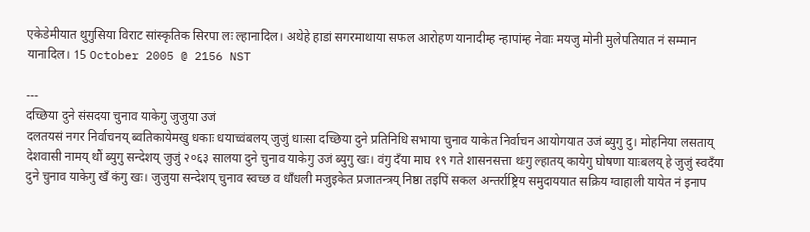एकेडेमीयात थुगुसिया विराट सांस्कृतिक सिरपा लः ल्हानादिल। अथेहे हाडां सगरमाथाया सफल आरोहण यानादीम्ह न्हापांम्ह नेवाः मयजु मोनी मुलेपतियात नं सम्मान यानादिल। 15 October 2005 @ 2156 NST

---
दच्छिया दुने संसदया चुनाव याकेगु जुजुया उजं
दलतयसं नगर निर्वाचनय् ब्वतिकायेमखु धकाः धयाच्वंबलय् जुजुं धाःसा दच्छिया दुने प्रतिनिधि सभाया चुनाव याकेत निर्वाचन आयोगयात उजं ब्युगु दु। मोहनिया लसताय् देशवासी नामय् थौं ब्युगु सन्देशय् जुजुं २०६३ सालया दुने चुनाव याकेगु उजं ब्युगु खः। वंगु दँया माघ १९ गते शासनसत्ता थःगु ल्हातय् कायेगु घोषणा याःबलय् हे जुजुं स्वदँया दुने चुनाव याकेगु खँ कंगु खः। जुजुया सन्देशय् चुनाव स्वच्छ व धाँधली मजुइकेत प्रजातन्त्रय् निष्ठा तइपिं सकल अन्तर्राष्ट्रिय समुदाययात सक्रिय ग्वाहाली यायेत नं इनाप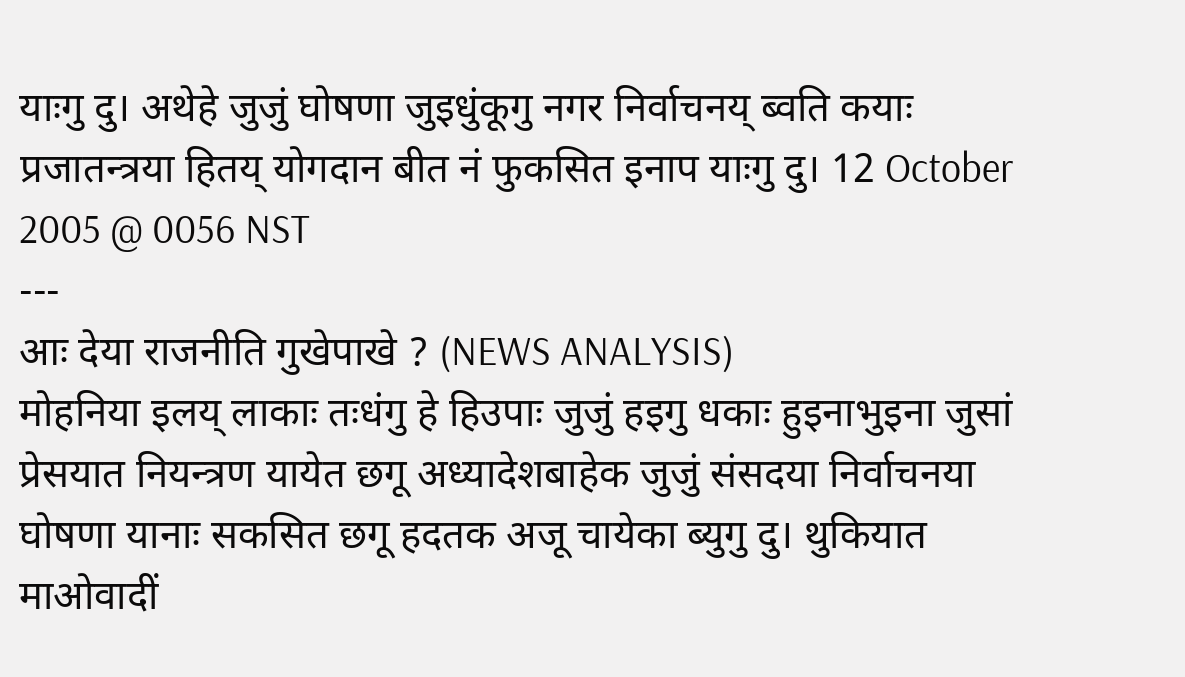याःगु दु। अथेहे जुजुं घोषणा जुइधुंकूगु नगर निर्वाचनय् ब्वति कयाः प्रजातन्त्रया हितय् योगदान बीत नं फुकसित इनाप याःगु दु। 12 October 2005 @ 0056 NST
---
आः देया राजनीति गुखेपाखे ? (NEWS ANALYSIS)
मोहनिया इलय् लाकाः तःधंगु हे हिउपाः जुजुं हइगु धकाः हुइनाभुइना जुसां प्रेसयात नियन्त्रण यायेत छगू अध्यादेशबाहेक जुजुं संसदया निर्वाचनया घोषणा यानाः सकसित छगू हदतक अजू चायेका ब्युगु दु। थुकियात माअ‍ोवादीं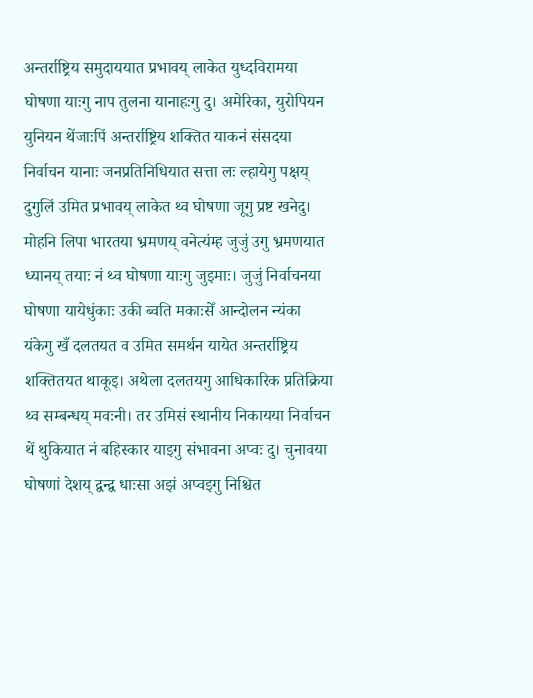अन्तर्राष्ट्रिय समुदाययात प्रभावय् लाकेत युध्दविरामया घोषणा याःगु नाप तुलना यानाहःगु दु। अमेरिका, युरोपियन युनियन थेंजाःपिं अन्तर्राष्ट्रिय शक्तित याकनं संसदया निर्वाचन यानाः जनप्रतिनिधियात सत्ता लः ल्हायेगु पक्षय् दुगुलिं उमित प्रभावय् लाकेत थ्व घोषणा जूगु प्रष्ट खनेदु। मोहनि लिपा भारतया भ्रमणय् वनेत्यंम्ह जुजुं उगु भ्रमणयात ध्यानय् तयाः नं थ्व घोषणा याःगु जुइमाः। जुजुं निर्वाचनया घोषणा यायेधुंकाः उकी ब्वति मकाःसेँ आन्दोलन न्यंका यंकेगु खँ दलतयत व उमित समर्थन यायेत अन्तर्राष्ट्रिय शक्तितयत थाकूइ। अथेला दलतयगु आधिकारिक प्रतिक्रिया थ्व सम्बन्धय् मवःनी। तर उमिसं स्थानीय निकायया निर्वाचन थें थुकियात नं बहिस्कार याइगु संभावना अप्वः दु। चुनावया घोषणां देशय् द्वन्द्व धाःसा अझं अप्वइगु निश्चित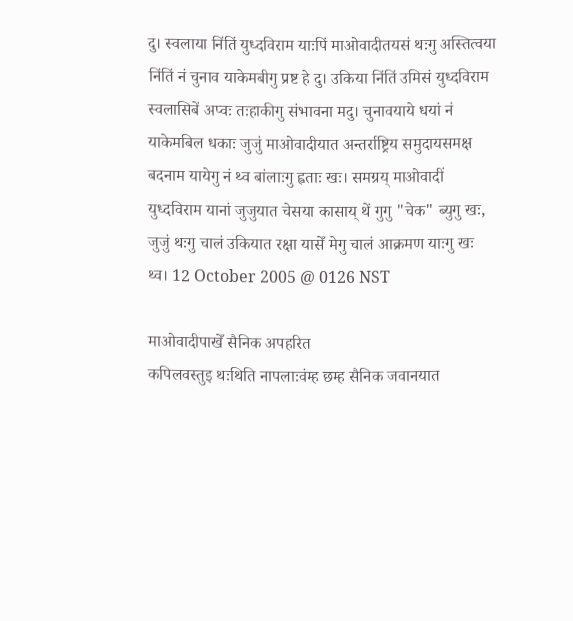दु। स्वलाया निंतिं युध्दविराम याःपिं माअ‍ोवादीतयसं थःगु अस्तित्वया निंतिं नं चुनाव याकेमबीगु प्रष्ट हे दु। उकिया निंतिं उमिसं युध्दविराम स्वलासिबें अप्वः तःहाकीगु संभावना मदु। चुनावयाये धयां नं याकेमबिल धकाः जुजुं माअ‍ोवादीयात अन्तर्राष्ट्रिय समुदायसमक्ष बदनाम यायेगु नं थ्व बांलाःगु ह्वताः खः। समग्रय् माअ‍ोवादीं युध्दविराम यानां जुजुयात चेसया कासाय् थें गुगु "चेक" ब्युगु खः, जुजुं थःगु चालं उकियात रक्षा यासेँ मेगु चालं आक्रमण याःगु खः थ्व। 12 October 2005 @ 0126 NST

माअ‍ोवादीपाखेँ सैनिक अपहरित
कपिलवस्तुइ थःथिति नापलाःवंम्ह छम्ह सैनिक जवानयात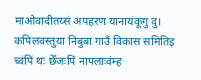माओवादीतय्सं अपहरण यानायंकूगु दु। कपिलवस्तुया निबुबा गाउँ विकास समितिइ च्वंपिं थः छेँजःपिं नापलाःवंम्ह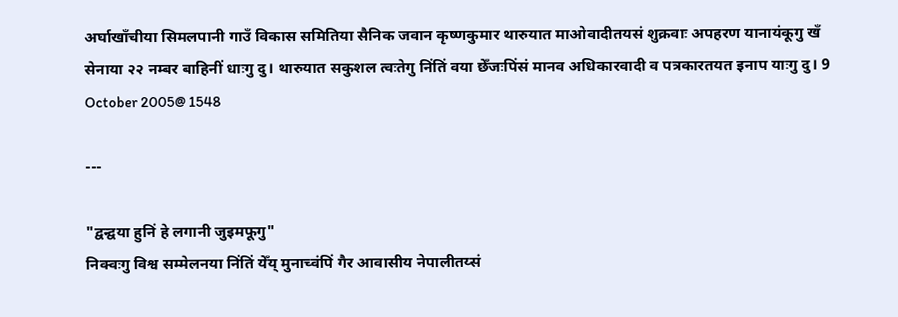अर्घाखाँचीया सिमलपानी गाउँ विकास समितिया सैनिक जवान कृष्णकुमार थारुयात माओवादीतयसं शुक्रवाः अपहरण यानायंकूगु खँ सेनाया २२ नम्बर बाहिनीं धाःगु दु। थारुयात सकुशल त्वःतेगु निंतिं वया छेँजःपिंसं मानव अधिकारवादी व पत्रकारतयत इनाप याःगु दु। 9 October 2005@ 1548

---

"द्वन्द्वया हुनिं हे लगानी जुइमफूगु"
निक्वःगु विश्व सम्मेलनया निंतिं येँय् मुनाच्वंपिं गैर आवासीय नेपालीतय्सं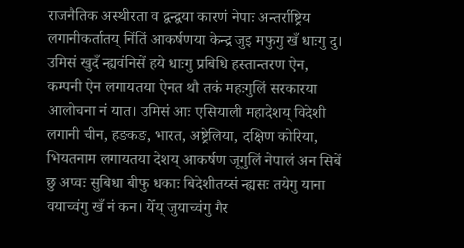राजनैतिक अस्थीरता व द्वन्द्वया कारणं नेपाः अन्तर्राष्ट्रिय लगानीकर्तातय् निंतिं आकर्षणया केन्द्र जुइ मफुगु खँ धाःगु दु। उमिसं खुदँ न्ह्यवंनिसें हये धाःगु प्रबिधि हस्तान्तरण ऐन, कम्पनी ऐन लगायतया ऐनत थौ तकं महःगुलिं सरकारया आलोचना नं यात। उमिसं आः एसियाली महादेशय् विदेशी लगानी चीन, हङकङ, भारत, अष्ट्रेलिया, दक्षिण कोरिया, भियतनाम लगायतया देशय् आकर्षण जूगुलिं नेपालं अन सिबें छु अप्वः सुबिधा बीफु धकाः बिदेशीतय्सं न्ह्यसः तयेगु याना वयाच्वंगु खँ नं कन। येँय् जुयाच्वंगु गैर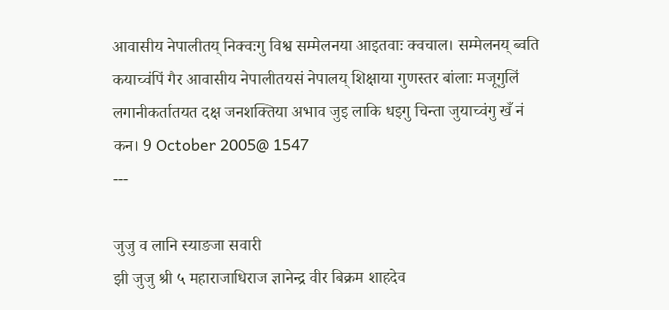आवासीय नेपालीतय् निक्वःगु विश्व सम्मेलनया आइतवाः क्वचाल। सम्मेलनय् ब्वति कयाच्वंपिं गैर आवासीय नेपालीतयसं नेपालय् शिक्षाया गुणस्तर बांलाः मजूगुलिं लगानीकर्तातयत दक्ष जनशक्तिया अभाव जुइ लाकि धइगु चिन्ता जुयाच्वंगु खँ नं कन। 9 October 2005@ 1547
---

जुजु व लानि स्याङजा सवारी
झी जुजु श्री ५ महाराजाधिराज ज्ञानेन्द्र वीर बिक्रम शाहदेव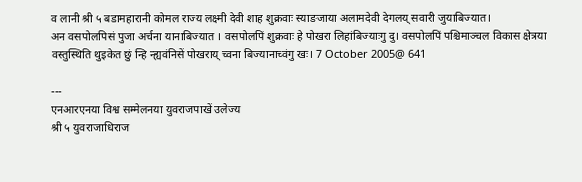व लानी श्री ५ बडामहारानी कोमल राज्य लक्ष्मी देवी शाह शुक्रवाः स्याङजाया अलामदेवी देगलय् सवारी जुयाबिज्यात।
अन वसपोलपिसं पुजा अर्चना यानाबिज्यात । वसपोलपिं शुक्रवाः हे पोखरा लिहांबिज्याःगु दु। वसपोलपिं पश्चिमाञ्चल विकास क्षेत्रया वस्तुस्थिति थुइकेत छुं न्हि न्ह्यवंनिसें पोखराय् च्वना बिज्यानाच्वंगु खः। 7 October 2005@ 641

---
एनआरएनया विश्व सम्मेलनया युवराजपाखें उलेज्य
श्री ५ युवराजाधिराज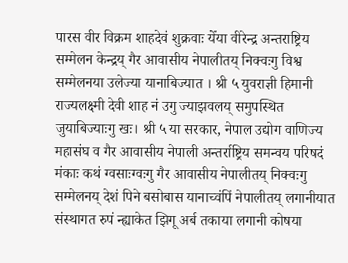पारस वीर विक्रम शाहदेवं शुक्रवाः येँया वीरेन्द्र अन्तराष्ट्रिय सम्मेलन केन्द्रय् गैर आवासीय नेपालीतय् निक्वःगु विश्व सम्मेलनया उलेज्या यानाबिज्यात । श्री ५ युवराज्ञी हिमानी राज्यलक्ष्मी देवी शाह नं उगु ज्याझवलय् समुपस्थित जुयाबिज्याःगु खः। श्री ५ या सरकार, नेपाल उद्योग वाणिज्य महासंघ व गैर आवासीय नेपाली अन्तर्राष्ट्रिय समन्वय परिषदं मंकाः कथं ग्वसाःग्वःगु गैर आवासीय नेपालीतय् निक्वःगु सम्मेलनय् देशं पिने बसोबास यानाच्वंपिं नेपालीतय् लगानीयात संस्थागत रुपं न्ह्याकेत झिगू अर्ब तकाया लगानी कोषया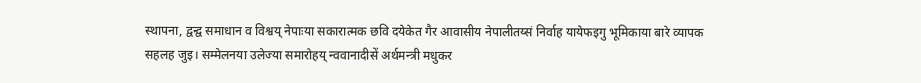स्थापना, द्वन्द्व समाधान व विश्वय् नेपाःया सकारात्मक छवि दयेकेत गैर आवासीय नेपालीतय्सं निर्वाह यायेफइगु भूमिकाया बारे व्यापक सहलह जुइ। सम्मेलनया उलेज्या समारोहय् न्ववानादीसें अर्थमन्त्री मधुकर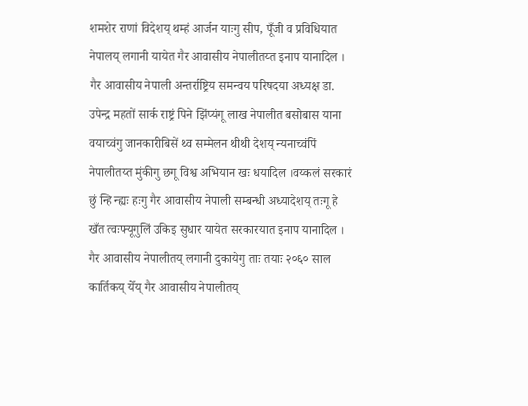शमशेर राणां विदेशय् थम्हं आर्जन याःगु सीप, पूँजी व प्रविधियात नेपालय् लगानी यायेत गैर आवासीय नेपालीतय्त इनाप यानादिल । गैर आवासीय नेपाली अन्तर्राष्ट्रिय समन्वय परिषदया अध्यक्ष डा. उपेन्द्र महतों सार्क राष्ट्रं पिने झिंप्यंगू लाख नेपालीत बसोबास याना वयाच्वंगु जानकारीबिसें थ्व सम्मेलन थीथी देशय् न्यनाच्वंपिं नेपालीतय्त मुंकीगु छगू विश्व अभियान खः धयादिल ।वय्कलं सरकारं छुं न्हि न्ह्यः हःगु गैर आवासीय नेपाली सम्बन्धी अध्यादेशय् तःगू हे खँत त्वःफ्यूगुलिं उकिइ सुधार यायेत सरकारयात इनाप यानादिल । गैर आवासीय नेपालीतय् लगानी दुकायेगु ताः तयाः २०६० साल कार्तिकय् येँय् गैर आवासीय नेपालीतय्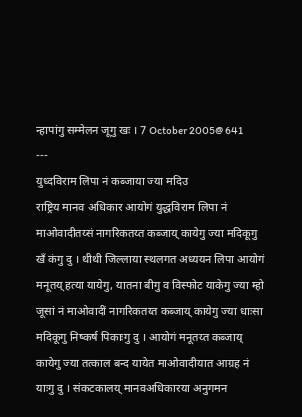न्हापांगु सम्मेलन जूगु खः । 7 October 2005@ 641
---
युध्दविराम लिपा नं कब्जाया ज्या मदिउ
राष्ट्रिय मानव अधिकार आयोगं युद्धविराम लिपा नं माओवादीतय्सं नागरिकतय्त कब्जाय् कायेगु ज्या मदिकूगु खँ कंगु दु । थीथी जिल्लाया स्थलगत अध्ययन लिपा आयोगं मनूतय् हत्या यायेगु, यातना बीगु व विस्फोट याकेगु ज्या म्हो जूसां नं माओवादीं नागरिकतय्त कब्जाय् कायेगु ज्या धाःसा मदिकूगु निष्कर्ष पिकाःगु दु । आयोगं मनूतय्त कब्जाय् कायेगु ज्या तत्काल बन्द यायेत माओवादीयात आग्रह नं याःगु दु । संकटकालय् मानवअधिकारया अनुगमन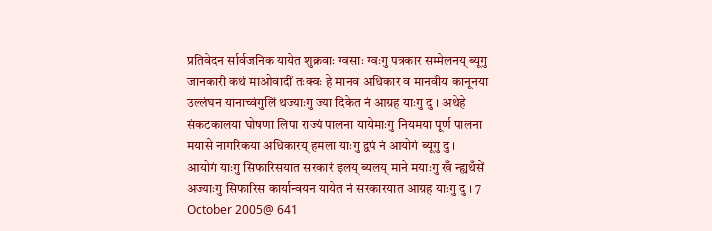प्रतिवेदन र्सार्वजनिक यायेत शुक्रवाः ग्वसाः ग्वःगु पत्रकार सम्मेलनय् ब्यूगु जानकारी कथं माओवादीं तःक्वः हे मानव अधिकार व मानवीय कानूनया उल्लंघन यानाच्वंगुलिं थज्याःगु ज्या दिकेत नं आग्रह याःगु दु । अथेहे संकटकालया घोषणा लिपा राज्यं पालना यायेमाःगु नियमया पूर्ण पालना मयासे नागरिकया अधिकारय् हमला याःगु द्वपं नं आयोगं ब्यूगु दु ।
आयोगं याःगु सिफारिसयात सरकारं इलय् ब्यलय् माने मयाःगु खँ न्ह्यथँसें अज्याःगु सिफारिस कार्यान्वयन यायेत नं सरकारयात आग्रह याःगु दु । 7 October 2005@ 641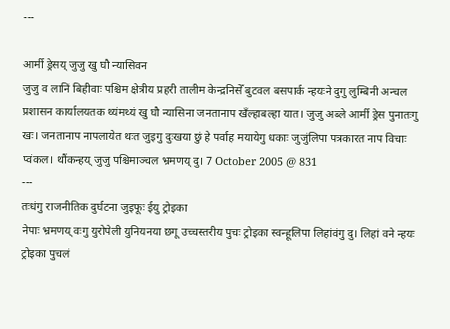---

आर्मी ड्रेसय् जुजु खु घौ न्यासिवन
जुजु व लानिं बिहीवाः पश्चिम क्षेत्रीय प्रहरी तालीम केन्द्रनिसेँ बुटवल बसपार्क न्हयःने दुगु लुम्बिनी अन्चल प्रशासन कार्यालयतक थ्यंमथ्यं खु घौ न्यासिना जनतानाप खँल्हाबल्हा यात। जुजु अब्ले आर्मी ड्रेस पुनातःगु खः। जनतानाप नापलायेत थःत जुइगु दुःखया छुं हे पर्वाह मयायेगु धकाः जुजुंलिपा पत्रकारत नाप विचाः प्वंकल। थौंकन्हय् जुजु पश्चिमाञ्चल भ्रमणय् दु। 7 October 2005 @ 831
---
तःधंगु राजनीतिक दुर्घटना जुइफूः ईयु ट्रोइका
नेपाः भ्रमणय् वःगु युरोपेली युनियनया छगू उच्चस्तरीय पुचः ट्रोइका स्वन्हूलिपा लिहांवंगु दु। लिहां वने न्हयः ट्रोइका पुचलं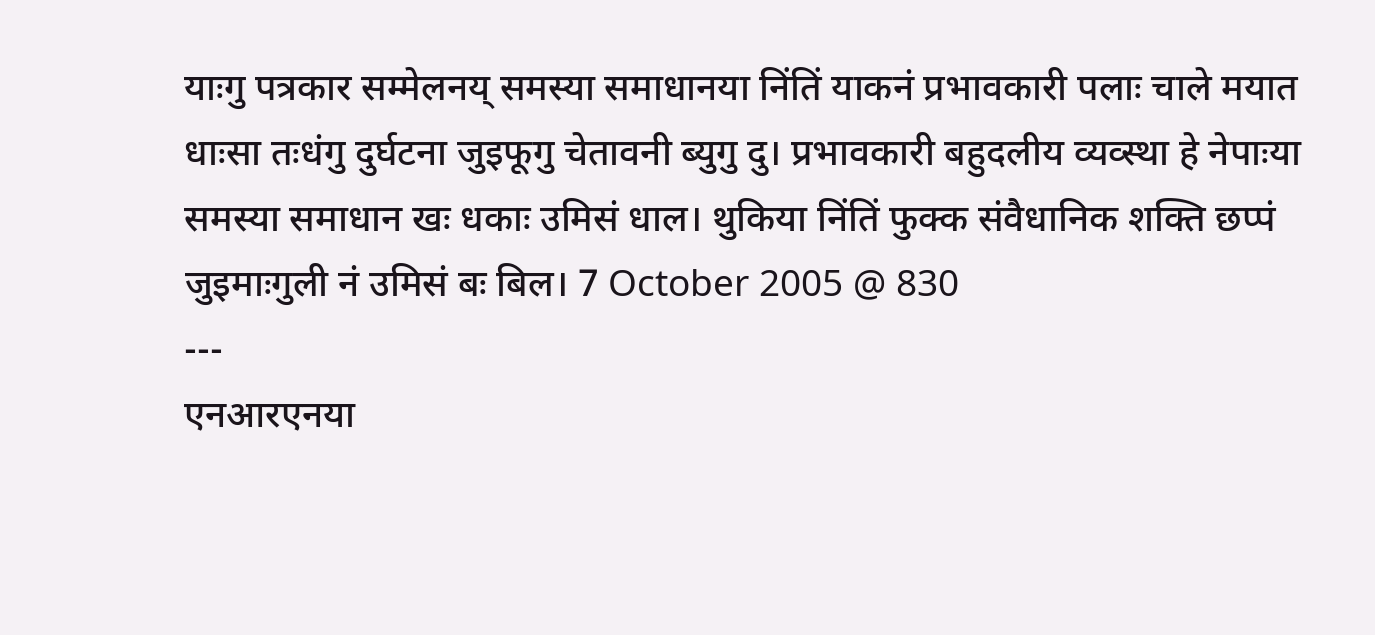याःगु पत्रकार सम्मेलनय् समस्या समाधानया निंतिं याकनं प्रभावकारी पलाः चाले मयात धाःसा तःधंगु दुर्घटना जुइफूगु चेतावनी ब्युगु दु। प्रभावकारी बहुदलीय व्यव्स्था हे नेपाःया समस्या समाधान खः धकाः उमिसं धाल। थुकिया निंतिं फुक्क संवैधानिक शक्ति छप्पं जुइमाःगुली नं उमिसं बः बिल। 7 October 2005 @ 830
---
एनआरएनया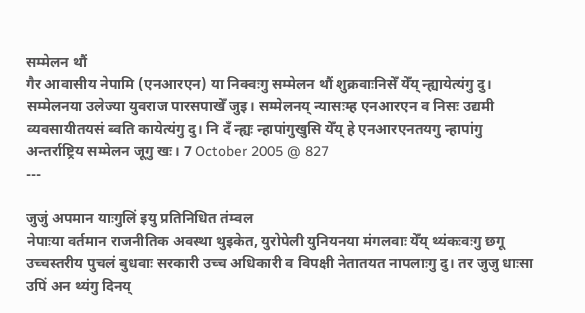सम्मेलन थौं
गैर आवासीय नेपामि (एनआरएन) या निक्वःगु सम्मेलन थौं शुक्रवाःनिसेँ येँय् न्ह्यायेत्यंगु दु। सम्मेलनया उलेज्या युवराज पारसपाखेँ जुइ। सम्मेलनय् न्यासःम्ह एनआरएन व निसः उद्यमी व्यवसायीतयसं ब्वति कायेत्यंगु दु। नि दँ न्ह्यः न्हापांगुखुसि येँय् हे एनआरएनतयगु न्हापांगु अन्तर्राष्ट्रिय सम्मेलन जूगु खः। 7 October 2005 @ 827
---

जुजुं अपमान याःगुलिं इयु प्रतिनिधित तंम्वल
नेपाःया वर्तमान राजनीतिक अवस्था थुइकेत, युरोपेली युनियनया मंगलवाः येँय् थ्यंकःवःगु छगू उच्चस्तरीय पुचलं बुधवाः सरकारी उच्च अधिकारी व विपक्षी नेतातयत नापलाःगु दु। तर जुजु धाःसा उपिं अन थ्यंगु दिनय्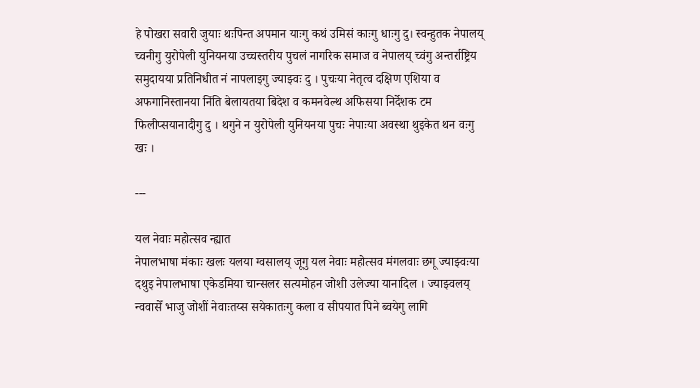हे पोखरा सवारी जुयाः थःपिन्त अपमान याःगु कथं उमिसं काःगु धाःगु दु। स्वन्हुतक नेपालय् च्वनीगु युरोपेली युनियनया उच्चस्तरीय पुचलं नागरिक समाज व नेपालय् च्वंगु अन्तर्राष्ट्रिय समुदायया प्रतिनिधीत नं नापलाइगु ज्याझ्वः दु । पुचःया नेतृत्व दक्षिण एशिया व अफगानिस्तानया निंति बेलायतया बिदेश व कमनवेल्थ अफिसया निर्देशक टम फिलीप्सयानादीगु दु । थगुने न युरोपेली युनियनया पुचः नेपाःया अवस्था थुइकेत थन वःगु खः ।

---

यल नेवाः महोत्सव न्ह्यात
नेपालभाषा मंकाः खलः यलया ग्वसालय् जूगु यल नेवाः महोत्सव मंगलवाः छगू ज्याझ्वःया दथुइ नेपालभाषा एकेडमिया चान्सलर सत्यमोहन जोशी उलेज्या यानादिल । ज्याझ्वलय् न्ववासेँ भाजु जोशीं नेवाःतय्स सयेकातःगु कला व सीपयात पिने ब्वयेगु लागि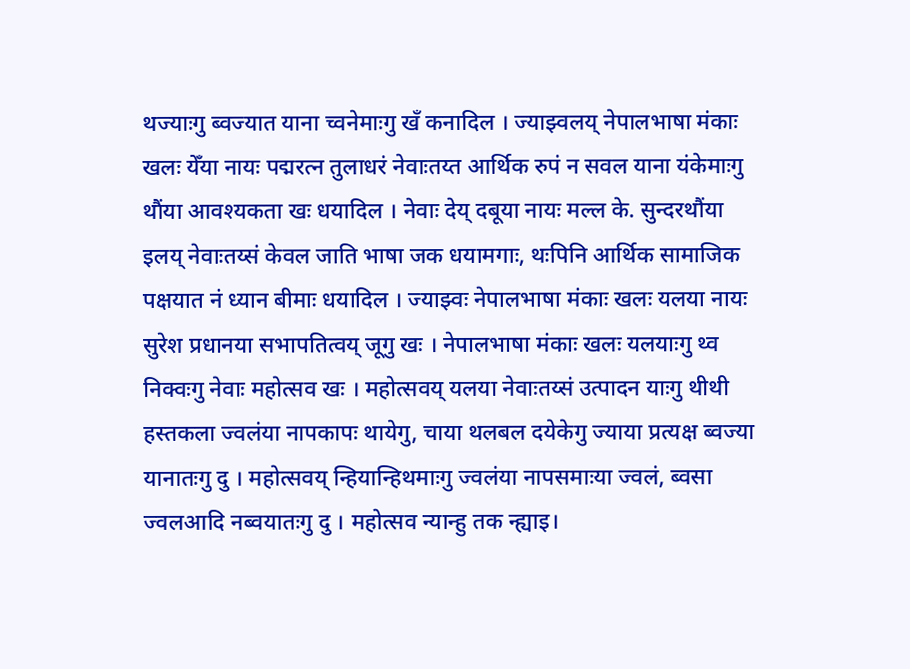थज्याःगु ब्वज्यात याना च्वनेमाःगु खँ कनादिल । ज्याझ्वलय् नेपालभाषा मंकाः खलः येँया नायः पद्मरत्न तुलाधरं नेवाःतय्त आर्थिक रुपं न सवल याना यंकेमाःगु थौंया आवश्यकता खः धयादिल । नेवाः देय् दबूया नायः मल्ल के. सुन्दरथौंया इलय् नेवाःतय्सं केवल जाति भाषा जक धयामगाः, थःपिनि आर्थिक सामाजिक पक्षयात नं ध्यान बीमाः धयादिल । ज्याझ्वः नेपालभाषा मंकाः खलः यलया नायः सुरेश प्रधानया सभापतित्वय् जूगु खः । नेपालभाषा मंकाः खलः यलयाःगु थ्व निक्वःगु नेवाः महोत्सव खः । महोत्सवय् यलया नेवाःतय्सं उत्पादन याःगु थीथी हस्तकला ज्वलंया नापकापः थायेगु, चाया थलबल दयेकेगु ज्याया प्रत्यक्ष ब्वज्या यानातःगु दु । महोत्सवय् न्हियान्हिथमाःगु ज्वलंया नापसमाःया ज्वलं, ब्वसा ज्वलआदि नब्वयातःगु दु । महोत्सव न्यान्हु तक न्ह्याइ।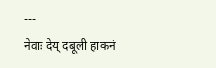---
नेवाः देय् दबूली हाकनं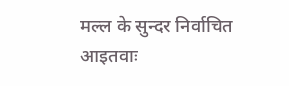मल्ल के सुन्दर निर्वाचित
आइतवाः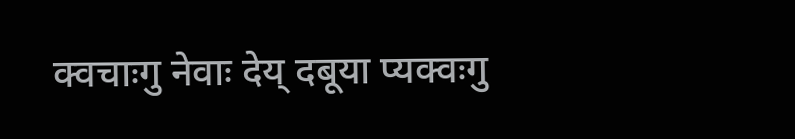क्वचाःगु नेवाः देय् दबूया प्यक्वःगु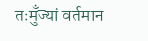तःमुँज्यां वर्तमान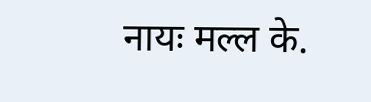नायः मल्ल के.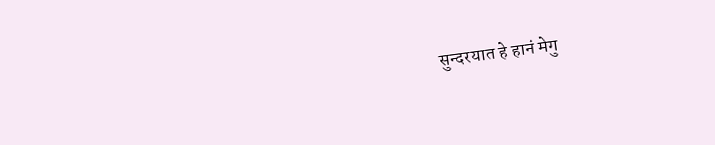सुन्दरयात हे हानं मेगु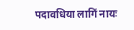पदावधिया लागिं नायः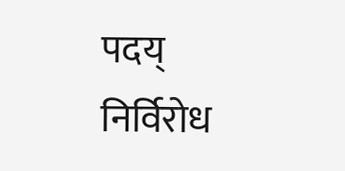पदय् निर्विरोध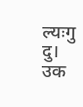ल्यःगु दु। उक